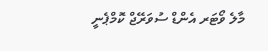މާލެ ވޯޓަރ އެންޑް ސުވަރޭޖް ކޮމްޕެނީ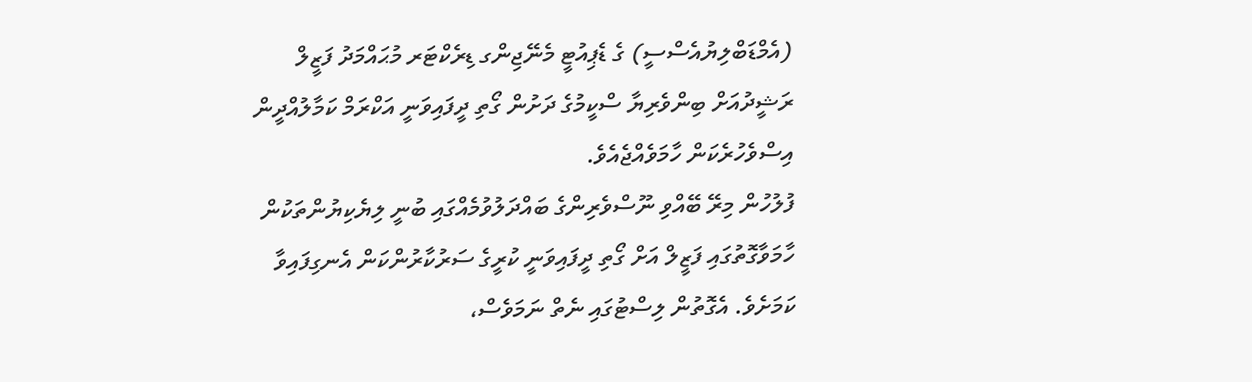(އެމްޑަބްލިޔުއެސްސީ) ގެ ޑެޕިއުޓީ މެނޭޖިންގ ޑިރެކްޓަރ މުޙައްމަދު ފަޒީލް ރަޝީދުއަށް ބިންވެރިޔާ ސްކީމުގެ ދަށުން ގޯތި ދީފައިވަނީ އަކްރަމް ކަމާލުއްދީން އިސްވެހުރެކަން ހާމަވެއްޖެއެވެ.
ފުލުހުން މިރޭ ބޭއްވި ނޫސްވެރިންގެ ބައްދަލުވުމެއްގައި ބުނީ ލިޔެކިޔުންތަކުން ހާމަވާގޮތުގައި ފަޒީލް އަށް ގޯތި ދީފައިވަނީ ކުރީގެ ސަރުކާރުންކަން އެނގިފައިވާ ކަމަށެވެ. އެގޮތުން ލިސްޓުގައި ނެތް ނަމަވެސް،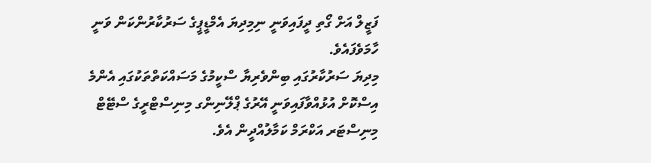ފަޒީލް އަށް ގޯތި ދީފައިވަނީ ނިމިދިޔަ އެމްޑީޕީގެ ސަރުކާރުންކަން ވަނީ ހާމަވެފައެވެ.
މިދިޔަ ސަރުކާރުގައި ބިންވެރިޔާ ސްކީމުގެ މަސައްކަތްތަކުގައި އެންމެ އިސްކޮށް އުޅުއްވާފައިވަނީ އޭރުގެ ޕްލޭނިންގ މިނިސްޓްރީގެ ސްޓޭޓް މިނިސްޓަރ އަކްރަމް ކަމާލުއްދީން އެވެ.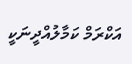އަކްރަމް ކަމާލުއްދީނަކީ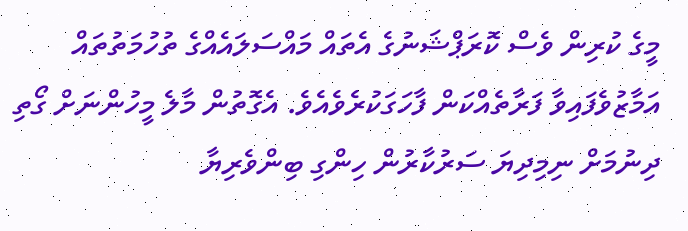މީގެ ކުރިން ވެސް ކޮރަޕްޝަނުގެ އެތައް މައްސަލައެއްގެ ތުހުމަތުތައް އަމާޒުވެފައިވާ ފަރާތެއްކަން ފާހަގަކުރެވެއެވެ. އެގޮތުން މާލެ މީހުންނަށް ގޯތި ދިނުމަށް ނިމިދިޔަ ސަރުކާރުން ހިންގި ބިންވެރިޔާ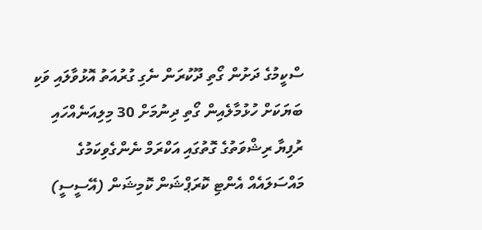ސްކީމުގެ ދަށުން ގޯތި ދޫކުރަން ނެގި ގުރުއަތު އޮޅުވާލައި ވަކި ބަޔަކަށް ހުޅުމާލެއިން ގޯތި ދިނުމަށް 30 މިލިއަނެއްހައި ރުފިޔާ ރިޝްވަތުގެ ގޮތުގައި އަކްރަމް ނެންގެވިކަމުގެ މައްސަލައެއް އެންޓި ކޮރަޕްޝަން ކޮމިޝަން (އޭސީސީ)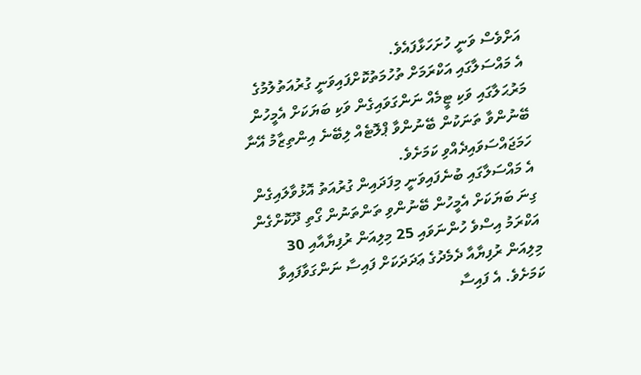އަށްވެސް ވަނީ ހުށަހަޅާފައެވެ.
އެ މައްސަލާގައި އަކްރަމަށް ތުހުމަތުކޮށްފައިވަނީ ގުރުއަތުލުމުގެ މަރުޙަލާގައި ވަކި ޓީމެއް ނަންގަވައިގެން ވަކި ބަޔަކަށް އެމީހުން ބޭނުންވާ ތަނަކުން ބޭނުންވާ ޕްލޮޓެއް ލިބޭނެ އިންތިޒާމު އޭނާ ހަމަޖައްސަވައިދެއްވި ކަމަށެވެ.
އެ މައްސަލާގައި ބުނެފައިވަނީ މިފަދައިން ގުރުއަތު އޮޅުވާލައިގެން ގިނަ ބަޔަކަށް އެމީހުން ބޭނުންވި ތަންތަނުން ގޯތި ދޫކޮށްގެން އަކްރަމު އިސްވެ ހުންނަވައި 25 މިލިއަން ރުފިޔާއާއި 30 މިލިއަން ރުފިޔާއާ ދެމެދުގެ ޢަދަދަކަށް ފައިސާ ނަންގަވާފައިވާ ކަމަށެވެ. އެ ފައިސާ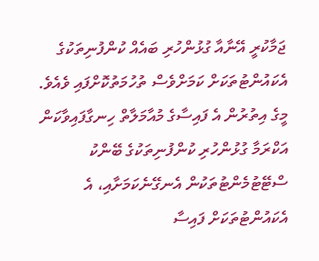ޖަމާކުރީ އޭނާއާ ގުޅުންހުރި ބައެއް ކުންފުނިތަކުގެ އެކައުންޓުތަކަށް ކަމަށްވެސް ތުހުމަތުކޮށްފައި ވެއެވެ.
މީގެ އިތުރުން އެ ފައިސާގެ މުއާމަލާތް ހިނގާފައިވާކަން އަކްރަމާ ގުޅުންހުރި ކުންފުނިތަކުގެ ބޭންކު ސްޓޭޓުމެންޓުތަކުން އެނގޭނެކަމަށާއި، އެ އެކައުންޓުތަކަށް ފައިސާ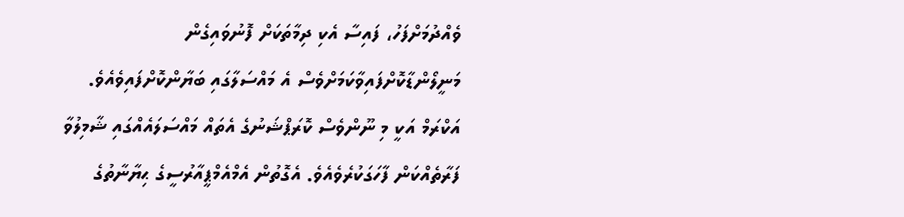ވެއްދުމަށްފަހު، ފައިސާ އެކި ދިމާތަކަށް ފޮނުވައިގެން މަނީލޯންޑާކޮށްފައިވާކަމަށްވެސް އެ މައްސަލާގައި ބަޔާންކޮށްފައިވެއެވެ.
އަކްރަމް އަކީ މި ނޫންވެސް ކޮރަޕްޝަނުގެ އެތައް މައްސަލައެއްގައި ޝާމިލުވާ ފަރާތެއްކަން ފާހަގަކުރެވެއެވެ. އެގޮތުން އެމްއެމްޕީއާރުސީގެ ޙިޔާނާތުގެ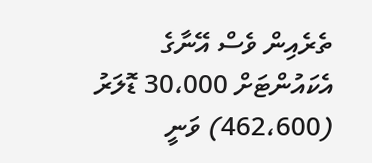ތެރެއިން ވެސް އޭނާގެ އެކައުންޓަށް 30،000 ޑޮލަރު (462،600) ވަނީ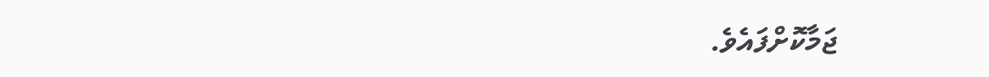ޖަމާކޮށްފައެވެ.